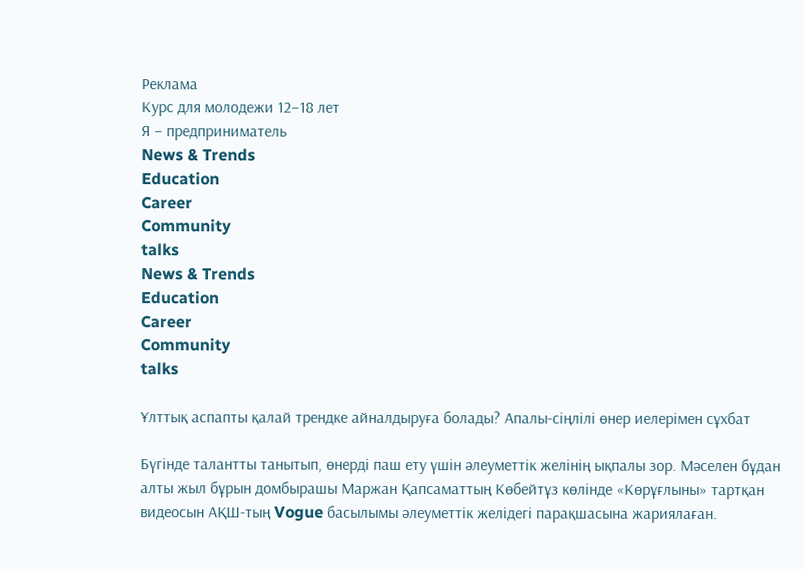Реклама
Курс для молодежи 12–18 лет
Я – предприниматель
News & Trends
Education
Career
Community
talks
News & Trends
Education
Career
Community
talks

Ұлттық аспапты қалай трендке айналдыруға болады? Апалы-сіңлілі өнер иелерімен сұхбат

Бүгінде талантты танытып, өнерді паш ету үшін әлеуметтік желінің ықпалы зор. Мәселен бұдан алты жыл бұрын домбырашы Маржан Қапсаматтың Көбейтұз көлінде «Көрұғлыны» тартқан видеосын АҚШ-тың Vogue басылымы әлеуметтік желідегі парақшасына жариялаған.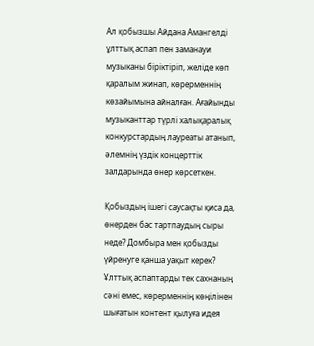Ал қобызшы Айдана Амангелді ұлттық аспап пен заманауи музыканы біріктіріп, желіде көп қаралым жинап, көрерменнің көзайымына айналған. Ағайынды музыканттар түрлі халықаралық конкурстардың лауреаты атанып, әлемнің үздік концерттік залдарында өнер көрсеткен.

Қобыздың ішегі саусақты қиса да, өнерден бас тартпаудың сыры неде? Домбыра мен қобызды үйренуге қанша уақыт керек? Ұлттық аспаптарды тек сахнаның сәні емес, көрерменнің көңілінен шығатын контент қылуға идея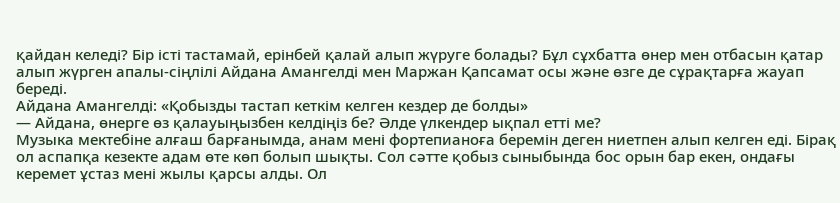қайдан келеді? Бір істі тастамай, ерінбей қалай алып жүруге болады? Бұл сұхбатта өнер мен отбасын қатар алып жүрген апалы-сіңлілі Айдана Амангелді мен Маржан Қапсамат осы және өзге де сұрақтарға жауап береді.
Айдана Амангелді: «Қобызды тастап кеткім келген кездер де болды»
— Айдана, өнерге өз қалауыңызбен келдіңіз бе? Әлде үлкендер ықпал етті ме?
Музыка мектебіне алғаш барғанымда, анам мені фортепианоға беремін деген ниетпен алып келген еді. Бірақ ол аспапқа кезекте адам өте көп болып шықты. Сол сәтте қобыз сыныбында бос орын бар екен, ондағы керемет ұстаз мені жылы қарсы алды. Ол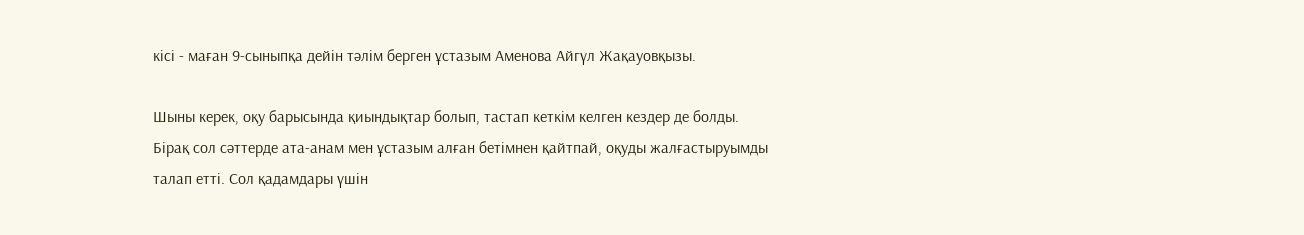кісі - маған 9-сыныпқа дейін тәлім берген ұстазым Аменова Айгүл Жақауовқызы.

Шыны керек, оқу барысында қиындықтар болып, тастап кеткім келген кездер де болды. Бірақ сол сәттерде ата-анам мен ұстазым алған бетімнен қайтпай, оқуды жалғастыруымды талап етті. Сол қадамдары үшін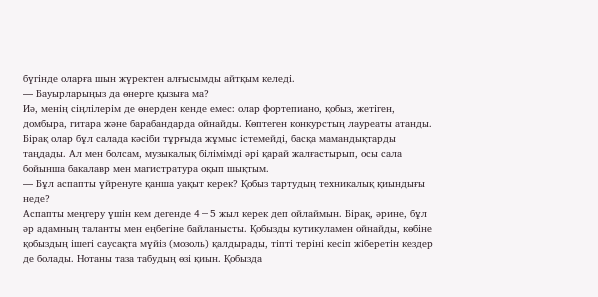бүгінде оларға шын жүректен алғысымды айтқым келеді.
— Бауырларыңыз да өнерге қызыға ма?
Иә, менің сіңлілерім де өнерден кенде емес: олар фортепиано, қобыз, жетіген, домбыра, гитара және барабандарда ойнайды. Көптеген конкурстың лауреаты атанды. Бірақ олар бұл салада кәсіби тұрғыда жұмыс істемейді, басқа мамандықтарды таңдады. Ал мен болсам, музыкалық білімімді әрі қарай жалғастырып, осы сала бойынша бакалавр мен магистратура оқып шықтым.
— Бұл аспапты үйренуге қанша уақыт керек? Қобыз тартудың техникалық қиындығы неде?
Аспапты меңгеру үшін кем дегенде 4−5 жыл керек деп ойлаймын. Бірақ, әрине, бұл әр адамның таланты мен еңбегіне байланысты. Қобызды кутикуламен ойнайды, көбіне қобыздың ішегі саусақта мүйіз (мозоль) қалдырады, тіпті теріні кесіп жіберетін кездер де болады. Нотаны таза табудың өзі қиын. Қобызда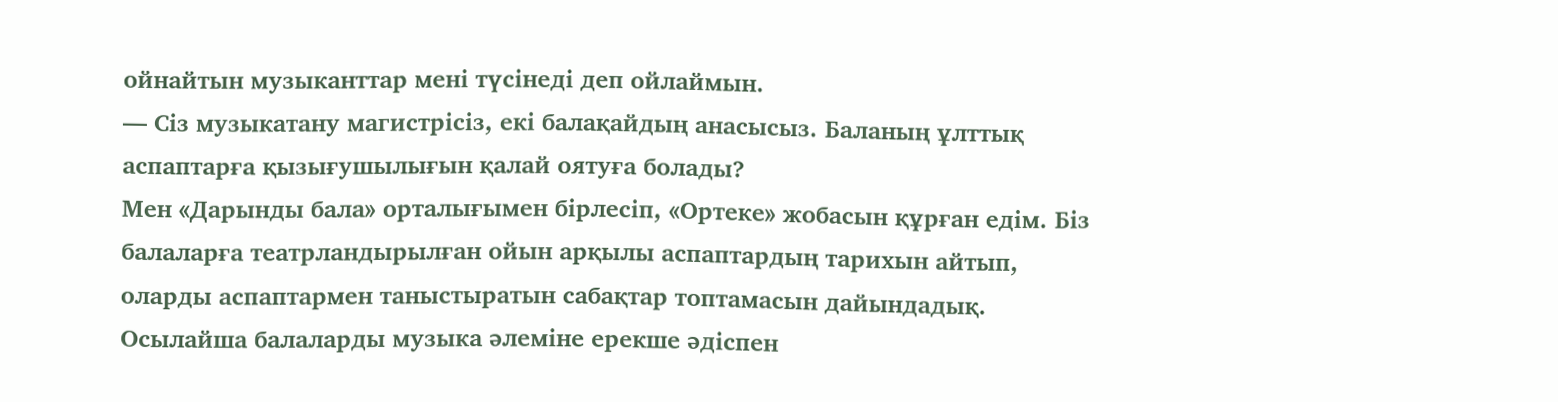ойнайтын музыканттар мені түсінеді деп ойлаймын.
— Сіз музыкатану магистрісіз, екі балақайдың анасысыз. Баланың ұлттық аспаптарға қызығушылығын қалай оятуға болады?
Мен «Дарынды бала» орталығымен бірлесіп, «Ортеке» жобасын құрған едім. Біз балаларға театрландырылған ойын арқылы аспаптардың тарихын айтып, оларды аспаптармен таныстыратын сабақтар топтамасын дайындадық. Осылайша балаларды музыка әлеміне ерекше әдіспен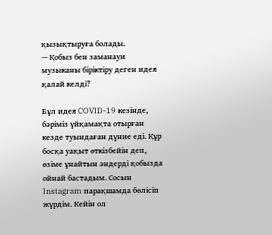қызықтыруға болады.
— Қобыз бен заманауи музыканы біріктіру деген идея қалай келді?

Бұл идея COVID-19 кезінде, бәріміз үйқамақта отырған кезде туындаған дүние еді. Құр босқа уақыт өткізбейін деп, өзіме ұнайтын әндерді қобызда ойнай бастадым. Сосын Instagram парақшамда бөліcіп жүрдім. Кейін ол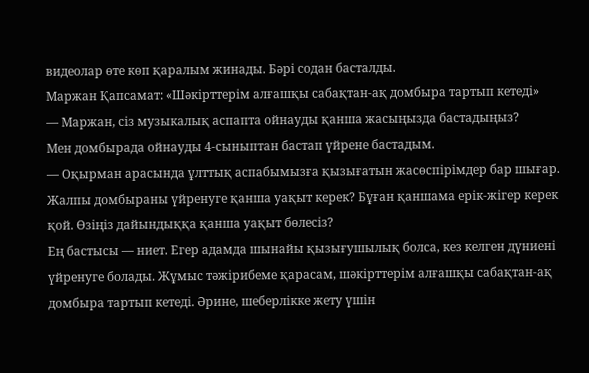видеолар өте көп қаралым жинады. Бәрі содан басталды.
Маржан Қапсамат: «Шәкірттерім алғашқы сабақтан-ақ домбыра тартып кетеді»
— Маржан, сіз музыкалық аспапта ойнауды қанша жасыңызда бастадыңыз?
Мен домбырада ойнауды 4-сыныптан бастап үйрене бастадым.
— Оқырман арасында ұлттық аспабымызға қызығатын жасөспірімдер бар шығар. Жалпы домбыраны үйренуге қанша уақыт керек? Бұған қаншама ерік-жігер керек қой. Өзіңіз дайындыққа қанша уақыт бөлесіз?
Ең бастысы — ниет. Егер адамда шынайы қызығушылық болса, кез келген дүниені үйренуге болады. Жұмыс тәжірибеме қарасам, шәкірттерім алғашқы сабақтан-ақ домбыра тартып кетеді. Әрине, шеберлікке жету үшін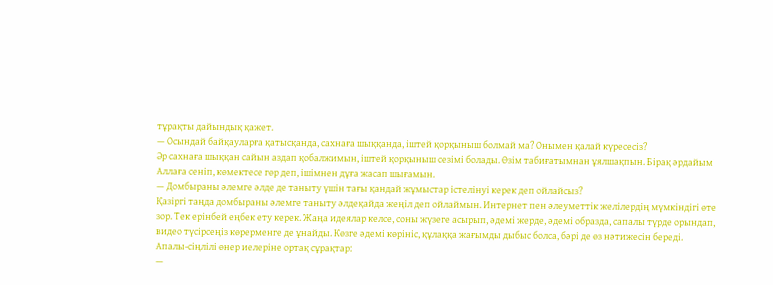тұрақты дайындық қажет.
— Осындай байқауларға қатысқанда, сахнаға шыққанда, іштей қорқыныш болмай ма? Онымен қалай күресесіз?
Әр сахнаға шыққан сайын аздап қобалжимын, іштей қорқыныш сезімі болады. Өзім табиғатымнан ұялшақпын. Бірақ әрдайым Аллаға сеніп, көмектесе гөр деп, ішімнен дұға жасап шығамын.
— Домбыраны әлемге әлде де таныту үшін тағы қандай жұмыстар істелінуі керек деп ойлайсыз?
Қазіргі таңда домбыраны әлемге таныту әлдеқайда жеңіл деп ойлаймын. Интернет пен әлеуметтік желілердің мүмкіндігі өте зор. Тек ерінбей еңбек ету керек. Жаңа идеялар келсе, соны жүзеге асырып, әдемі жерде, әдемі образда, сапалы түрде орындап, видео түсірсеңіз көрерменге де ұнайды. Көзге әдемі көрініс, құлаққа жағымды дыбыс болса, бәрі де өз нәтижесін береді.
Апалы-сіңлілі өнер иелеріне ортақ сұрақтар:
—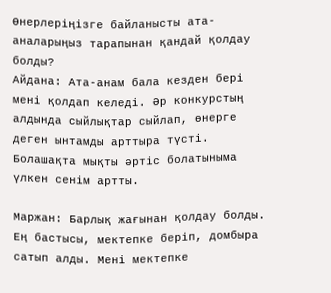Өнерлеріңізге байланысты ата-аналарыңыз тарапынан қандай қолдау болды?
Айдана: Ата-анам бала кезден бері мені қолдап келеді. Әр конкурстың алдында сыйлықтар сыйлап, өнерге деген ынтамды арттыра түсті. Болашақта мықты әртіс болатыныма үлкен сенім артты.

Маржан: Барлық жағынан қолдау болды. Ең бастысы, мектепке беріп, домбыра сатып алды. Мені мектепке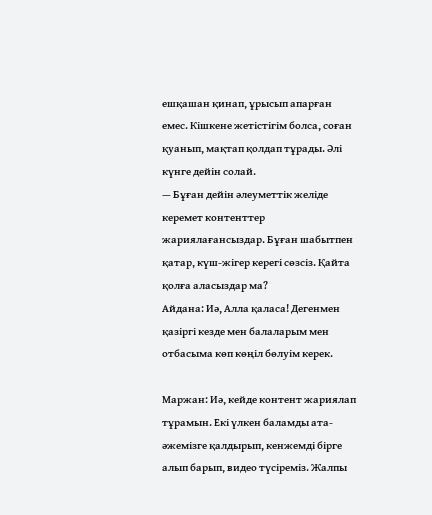ешқашан қинап, ұрысып апарған емес. Кішкене жетістігім болса, соған қуанып, мақтап қолдап тұрады. Әлі күнге дейін солай.
— Бұған дейін әлеуметтік желіде керемет контенттер жариялағансыздар. Бұған шабытпен қатар, күш-жігер керегі сөзсіз. Қайта қолға аласыздар ма?
Айдана: Иә, Алла қаласа! Дегенмен қазіргі кезде мен балаларым мен отбасыма көп көңіл бөлуім керек.

Маржан: Иә, кейде контент жариялап тұрамын. Екі үлкен баламды ата-әжемізге қалдырып, кенжемді бірге алып барып, видео түсіреміз. Жалпы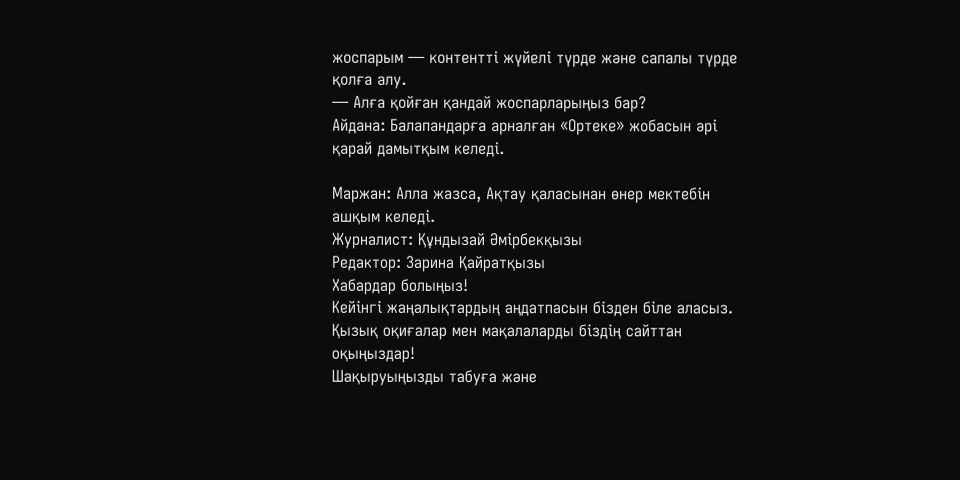жоспарым — контентті жүйелі түрде және сапалы түрде қолға алу.
— Алға қойған қандай жоспарларыңыз бар?
Айдана: Балапандарға арналған «Ортеке» жобасын әрі қарай дамытқым келеді.

Маржан: Алла жазса, Ақтау қаласынан өнер мектебін ашқым келеді.
Журналист: Құндызай Әмірбекқызы
Редактор: Зарина Қайратқызы
Хабардар болыңыз!
Кейінгі жаңалықтардың аңдатпасын бізден біле аласыз. Қызық оқиғалар мен мақалаларды біздің сайттан оқыңыздар!
Шақыруыңызды табуға және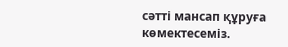сәтті мансап құруға көмектесеміз.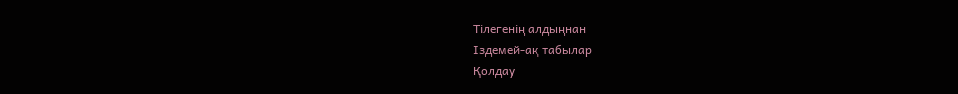Тілегенің алдыңнан
Іздемей-ақ табылар
Қолдау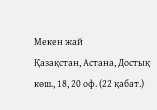Мекен жай
Қазақстан, Астана, Достық көш., 18, 20 оф. (22 қабат.)